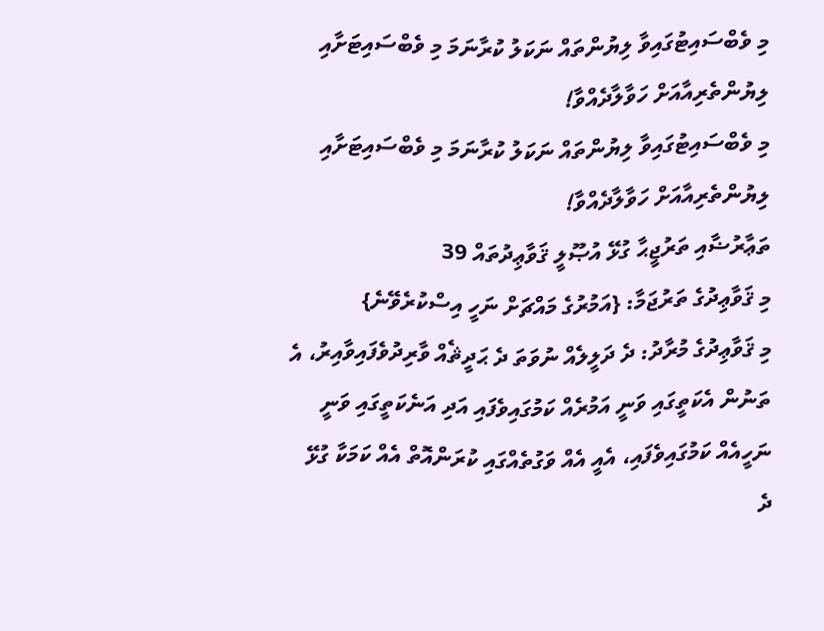މި ވެބްސައިޓުގައިވާ ލިޔުންތައް ނަކަލު ކުރާނަމަ މި ވެބްސައިޓަށާއި ލިޔުންތެރިއާއަށް ހަވާލާދެއްވާ!
މި ވެބްސައިޓުގައިވާ ލިޔުންތައް ނަކަލު ކުރާނަމަ މި ވެބްސައިޓަށާއި ލިޔުންތެރިއާއަށް ހަވާލާދެއްވާ!
ތަޢާރުޟާއި ތަރުޖީޙާ ގުޅޭ އުޞޫލީ ޤަވާޢިދުތައް 39
މި ޤަވާޢިދުގެ ތަރުޖަމާ: {އަމުރުގެ މައްޗަށް ނަހީ އިސްކުރެވޭނެ}
މި ޤަވާޢިދުގެ މުރާދު: ދެ ދަލީލެއް ނުވަތަ ދެ ޙަދީޘެއް ވާރިދުވެފައިވާއިރު، އެ ތަނުން އެކަތީގައި ވަނީ އަމުރެއް ކަމުގައިވެފައި އަދި އަނެކަތީގައި ވަނީ ނަހީއެއް ކަމުގައިވެފައި، އެއީ އެއް ވަގުތެއްގައި ކުރަންއޮތް އެއް ކަމަކާ ގުޅޭ ދެ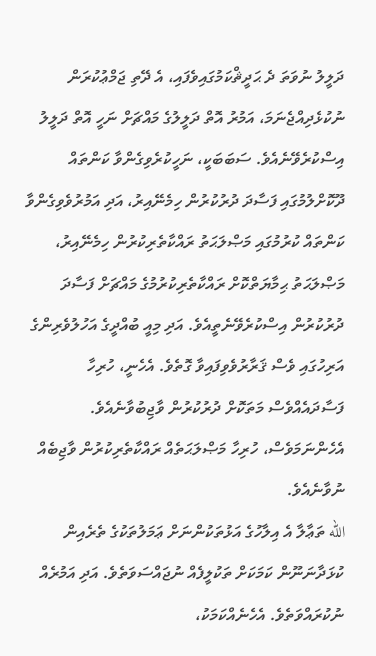ދަލީލު ނުވަތަ ދެ ޙަދީޘްކަމުގައިވެފައި، އެ ދޭތި ޖަމްޢުކުރަން ނުކުޅެދިއްޖެނަމަ، އަމުރު އޮތް ދަލީލުގެ މައްޗަށް ނަހީ އޮތް ދަލީލު އިސްކުރެވޭނެއެވެ. ސަބަބަކީ، ނަހީކުރެވިގެންވާ ކަންތައް ދޫކޮށްލުމުގައި ފަސާދަ ދުރުކުރުން ހިމެނޭއިރު، އަދި އަމުރުވެވިގެންވާ ކަންތައް ކުރުމުގައި މަޞްލަޙަތު ރައްކާތެރިކުރުން ހިމެނޭއިރު، މަޞްލަޙަތު ޙިމާޔަތްކޮށް ރައްކާތެރިކުރުމުގެ މައްޗަށް ފަސާދަ ދުރުކުރުން އިސްކުރެވޭނެތީއެވެ. އަދި މިއީ ބުއްދީގެ އަހުލުވެރިންގެ އަރިހުގައި ވެސް ޤަރާރުވެވިފައިވާ ގޮތެވެ. އެހެނީ، ހުރިހާ ފަސާދައެއްވެސް މަތަކޮށް ދުރުކުރުން ވާޖިބުވާނެއެވެ. އެހެންނަމަވެސް، ހުރިހާ މަޞްލަޙަތެއް ރައްކާތެރިކުރުން ވާޖިބެއް ނުވާނެއެވެ.
الله ތަޢާލާ އެ އިލާހުގެ އަޅުތަކުންނަށް ޢަމަލުތަކުގެ ތެރެއިން ކުޅަދާނަނޫން ކަމަކަށް ތަކުލީފެއް ނުޖައްސަވަތެވެ. އަދި އަމުރެއް ނުކުރައްވަތެވެ. އެހެނެއްކަމަކު،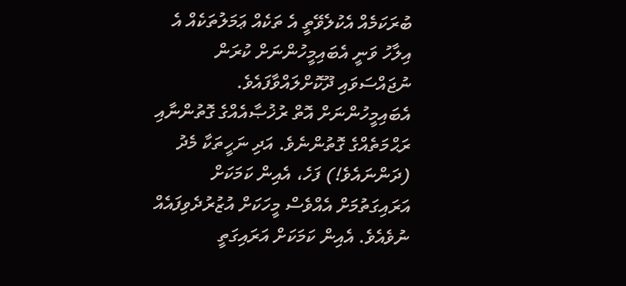ބުރަކަމެއް އެކުލެވޭތީ އެ ތަކެއް ޢަމަލުތަކެއް އެ އިލާހު ވަނީ އެބައިމީހުންނަށް ކުރަން ނުޖައްސަވައި ދޫކޮށްލައްވާފައެވެ. އެބައިމީހުންނަށް އޮތް ރުޚުޞާއެއްގެ ގޮތުންނާއި ރަޙްމަތެއްގެ ގޮތުންނެވެ. އަދި ނަހީތަކާ މެދު (ދަންނައެވެ!) ފަހެ، އެއިން ކަމަކަށް އަރައިގަތުމަށް އެއްވެސް މީހަކަށް އުޒުރުދެވިފައެއް ނުވެއެވެ. އެއިން ކަމަކަށް އަރައިގަތީ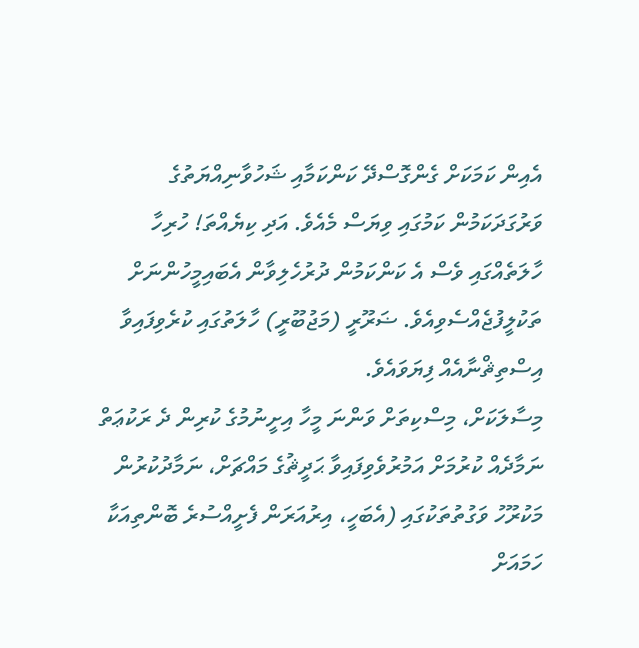އެއިން ކަމަކަށް ގެންގޮސްދޭ ކަންކަމާއި ޝަހުވާނިއްޔަތުގެ ވަރުގަދަކަމުން ކަމުގައި ވިޔަސް މެއެވެ. އަދި ކިޔެއްތަ! ހުރިހާ ހާލަތެއްގައި ވެސް އެ ކަންކަމުން ދުރުހެލިވާން އެބައިމީހުންނަށް ތަކުލީފުޖެއްސެވިއެވެ. ޟަރޫރީ (މަޖުބޫރީ) ހާލަތުގައި ކުރެވިފައިވާ އިސްތިޘްނާއެއް ފިޔަވައެވެ.
މިސާލަކަށް، މިސްކިތަށް ވަންނަ މީހާ އިށީނުމުގެ ކުރިން ދެ ރަކުޢަތް ނަމާދެއް ކުރުމަށް އަމުރުވެވިފައިވާ ޙަދީޘުގެ މައްޗަށް، ނަމާދުކުރުން މަކުރޫހު ވަގުތުތަކުގައި (އެބަހީ، އިރުއަރަން ފެށީއްސުރެ ބޮންތިއަކާ ހަމައަށް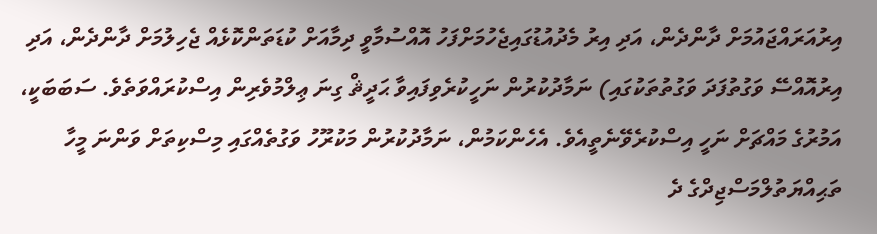އިރުއަރައްޖައުމަށް ދާންދެން، އަދި އިރު މެދުއުޑުގައިޖެހުމަށްފަހު އޮއްސުމާވީ ދިމާއަށް ކުޑަތަންކޮޅެއް ޖެހިލުމަށް ދާންދެން، އަދި އިރުއޮއްސޭ ވަގުތުފަދަ ވަގުތުތަކުގައި) ނަމާދުކުރުން ނަހީކުރެވިފައިވާ ޙަދީޘް ގިނަ ޢިލްމުވެރިން އިސްކުރައްވަތެވެ. ސަބަބަކީ، އަމުރުގެ މައްޗަށް ނަހީ އިސްކުރެވޭނެތީއެވެ. އެހެންކަމުން، ނަމާދުކުރުން މަކުރޫހު ވަގުތެއްގައި މިސްކިތަށް ވަންނަ މީހާ ތަޙިއްޔަތުލްމަސްޖިދްގެ ދެ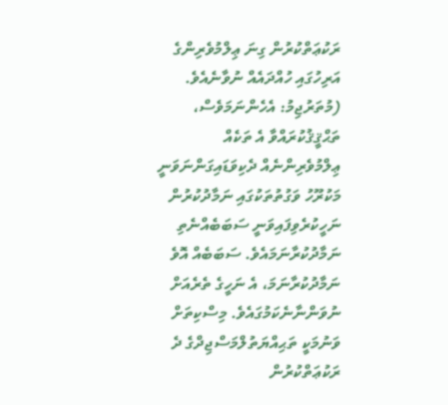ރަކުޢަތްކުރުން ގިނަ ޢިލްމުވެރިންގެ އަރިހުގައި ހުއްދައެއް ނުވާނެއެވެ. (މުތަރުޖިމު: އެހެންނަމަވެސް، ތަޙްޤީޤުކުރައްވާ އެ ތަކެއް ޢިލްމުވެރިންނެއް ދެކިވަޑައިގަންނަވަނީ މަކުރޫހު ވަގުތުތަކުގައި ނަމާދުކުރުން ނަހީކުރެވިފައިވަނީ ސަބަބެއްނެތި ނަމާދުކުރާނަމައެވެ. ސަބަބެއް އޮވެ ނަމާދުކުރާނަމަ، އެ ނަހީގެ ތެރެއަށް ނުވަންނާނެކަމުގައެވެ. މިސްކިތަށް ވަނުމަކީ ތަޙިއްޔަތުލްމަސްޖިދްގެ ދެ ރަކުޢަތްކުރުން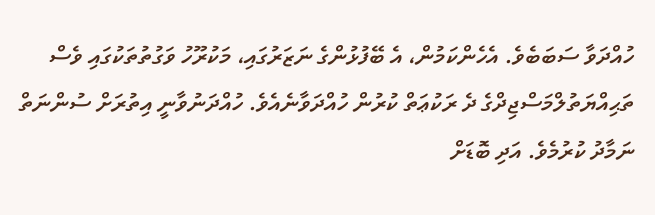ހުއްދަވާ ސަބަބެވެ. އެހެންކަމުން، އެ ބޭފުޅުންގެ ނަޒަރުގައި، މަކުރޫހު ވަގުތުތަކުގައި ވެސް ތަޙިއްޔަތުލްމަސްޖިދްގެ ދެ ރަކުޢަތް ކުރުން ހުއްދަވާނެއެވެ. ހުއްދަނުވާނީ އިތުރަށް ސުންނަތް ނަމާދު ކުރުމެވެ. އަދި ބޮޑަށް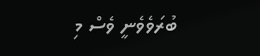ބުރަވެވެނީ ވެސް މި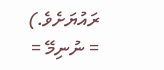ރައުޔަށެވެ.)
= ނުނިމޭ =